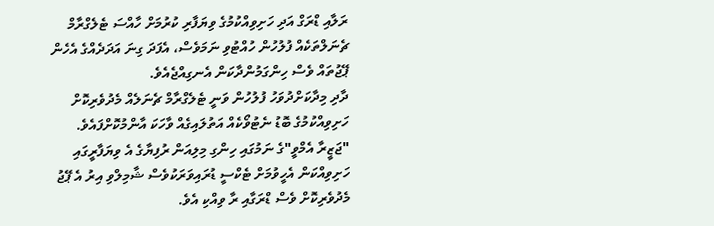ރަލާއި ޑްރަގް އަދި ހަށިވިއްކުމުގެ ވިޔަފާރި ކުރުމަށް ހާއްސަ ޓެލެގްރާމް ޗެނަލްތަކެއް ފުލުހުން ހުއްޓުވި ނަމަވެސް، އެފަދަ ގިނަ އަދަދެއްގެ އެހެން ޕޭޖުތައް ވެސް ހިންގަމުންދާކަން އެނގިއްޖެއެވެ.
ދާދި މިދާކަށްދުވަހު ފުލުހުން ވަނީ ޓެލެގްރާމް ޗެނަލެއް މެދުވެރިކޮށް ހަށިވިއްކުމުގެ ބޮޑު ނެޓުވޯކެއް އަތުލައިގެއް ވާހަކަ އާންމުކޮށްފައެވެ. "ޖަޒީރާ އެމްވީ"ގެ ނަމުގައި ހިންގި މިލިއަން ރުފިޔާގެ އެ ވިޔަފާރީގައި ހަށިވިއްކަން އެހީވުމަށް ޓެކްސީ ޑުރައިވަރަކުވެސް ޝާމިލްވި އިރު އެ ޕޭޖު މެދުވެރިކޮށް ވެސް ޑްރަގާއި ރާ ވިއްކި އެވެ.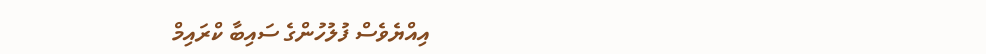އިއްޔެވެސް ފުލުހުންގެ ސައިބާ ކްރައިމް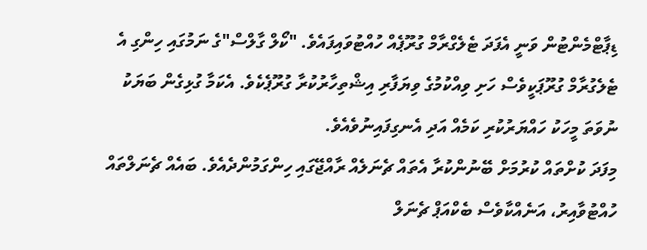ޑިޕާޓްމެންޓުން ވަނީ އެފަދަ ޓެލެގްރާމް ގުރޫޕެއް ހުއްޓުވައިފައެވެ. "ކޯލް ގާލްސް"ގެ ނަމުގައި ހިންގި އެ ޓެލެގުރާމް ގުރޫޕަކީވެސް ހަށި ވިއްކުމުގެ ވިޔަފާރި އިޝްތިހާރުކުރާ ގުރޫޕެކެވެ. އެކަމާ ގުޅިގެން ބަޔަކު ނުވަތަ މީހަކު ހައްޔަރުކުރި ކަމެއް އަދި އެނގިފައިނުވެއެވެ.
މިފަދަ ކުށްތައް ކުރުމަށް ބޭނުންކުރާ އެތައް ޗެނަލެއް ރާއްޖޭގައި ހިންގަމުންދެއެވެ. ބައެއް ޗެނަލްތައް ހުއްޓުވާއިރު، އަނެއްކާވެސް ބެކްއަޕް ޗެނަލް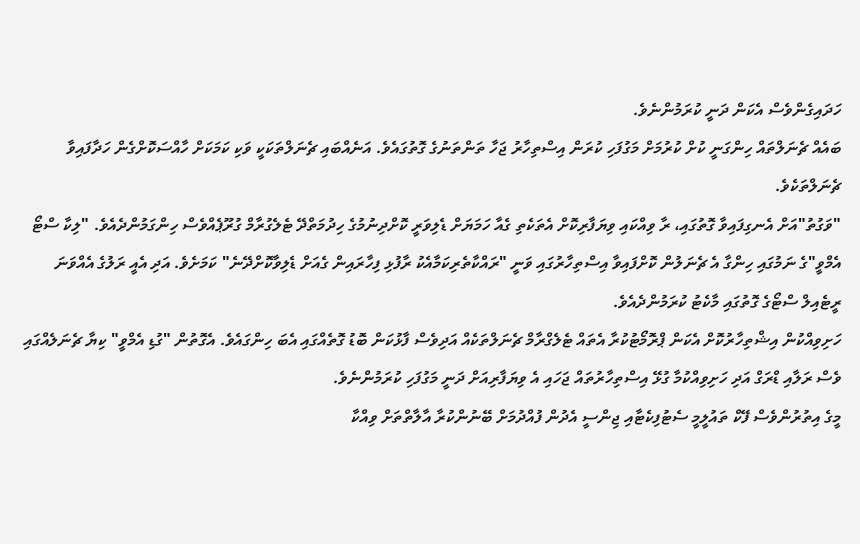ހަދައިގެންވެސް އެކަން ދަނީ ކުރަމުންނެވެ.
ބައެއް ޗެނަލްތައް ހިންގަނީ ކުށް ކުރުމަށް މަގުފަހި ކުރަން އިސްތިހާރު ޖަހާ ތަންތަނުގެ ގޮތުގައެވެ. އަނެއްބައި ޗެނަލްތަކަކީ ވަކި ކަމަކަށް ހާއްސަކޮށްގެން ހަދާފައިވާ ޗެނަލްތަކެވެ.
"ވަގުތު"އަށް އެނގިފައިވާ ގޮތުގައި، ރާ ވިއްކައި ވިޔަފާރިކޮށް އެތަކެތި ގެއާ ހަމަޔަށް ޑެލިވަރީ ކޮށްދިނުމުގެ ހިދުމަތްދޭ ޓެލެގުރާމް ގުރޫޕެއްވެސް ހިންގަމުންދެއެވެ. "ލިކާ ސްޓޯ އެމްވީ"ގެ ނަމުގައި ހިންގާ އެ ޗެނަލުން ކޮށްފައިވާ އިސްތިހާރުގައި ވަނީ "ރައްކާތެރިކަމާއެކު ރާފުޅި ފިހާރައިން ގެއަށް ޑެލިވާކޮށްދޭނެ" ކަމަށެވެ. އަދި އެއީ ރަލުގެ އެއްވަނަ ރީޓެއިލް ސްޓޯގެ ގޮތުގައި މާކެޓު ކުރަމުންދެއެވެ.
ހަށިވިއްކުން އިޝްތިހާރުކޮށް އެކަން ޕްރޮމޯޓުކުރާ އެތައް ޓެލެގްރާމް ޗެނަލްތަކެއް އަދިވެސް ފާޅުކަން ބޮޑު ގޮތެއްގައި އެބަ ހިންގައެވެ. އެގޮތުން "ގުޑި އެމްވީ" ކިޔާ ޗެނަލެއްގައި ވެސް ރަލާއި ޑްރަގް އަދި ހަށިވިއްކުމާ ގުޅޭ އިސްތިހާރުތައް ޖަހައި އެ ވިޔަފާރިއަށް ދަނީ މަގުފަހި ކުރަމުންނެވެ.
މީގެ އިތުރުންވެސް ފޭކް ތައުލީމީ ސެޓުފިކެޓާއި ޖިންސީ އެދުން ފުއްދުމަށް ބޭނުންކުރާ އާލާތްތަށް ވިއްކާ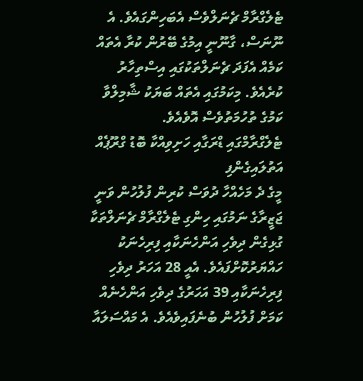ޓެލެގްރާމް ޗެނަލްވެސް އެބަހިންގައެވެ. އެ ނޫނަސް، ގާނޫނީ އިމުގެ ބޭރުން ކުރާ އެތައް ކަމެއް އެފަދަ ޗެނަލްތަކުގައި އިސްތިހާރު ކުރެއެވެ. މިކަމުގައި އެތައް ބަޔަކު ޝާމިލްވާ ކަމުގެ ތުހުމަތުވެސް އޮވެއެވެ.
ޓެލެގްރާމްގައި ޑްރަގާއި ހަށިވިއްކާ ބޮޑު ގްރޫޕެއް އަތުލައިގެންފި
މީގެ ދެ މަހެއްހާ ދުވަސް ކުރިން ފުލުހުން ވަނީ ޖަޒީރާގެ ނަމުގައި ހިންގި ޓެލެގްރާމް ޗެނަލްތަކާ ގުޅިގެން ދިވެހި އަންހެނަކާއި ފިރިހެނަކު ހައްޔަރުކޮށްފައެވެ. އެއީ 28 އަހަރު ދިވެހި ފިރިހެނަކާއި 39 އަހަރުގެ ދިވެހި އަންހެނެއް ކަމަށް ފުލުހުން ބުނެފައިވެއެވެ. އެ މައްސަލައާ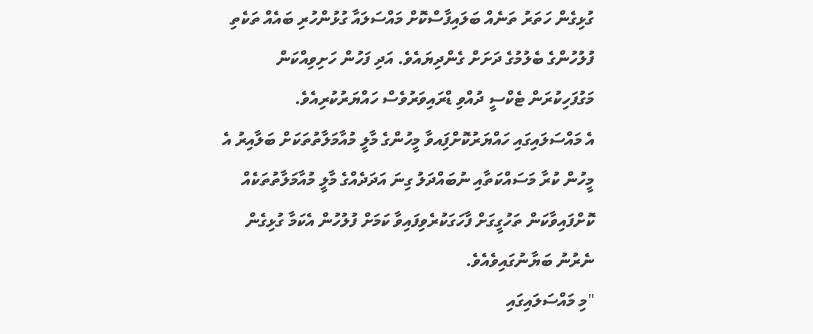ގުޅިގެން ހަތަރު ތަނެއް ބަލައިފާސްކޮށް މައްސަލައާ ގުޅުންހުރި ބައެއް ތަކެތި ފުލުހުންގެ ބެލުމުގެ ދަށަށް ގެންދިޔައެވެ. އަދި ފަހުން ހަށިވިއްކަން މަގުފަހިކުރަން ޓެކްސީ ދުއްވި ޑްރައިވަރުވެސް ހައްޔަރުކުރިއެވެ.
އެ މައްސަލައިގައި ހައްޔަރުކޮށްފަިއވާ މީހުންގެ މާލީ މުއާމަލާތުތަކަށް ބަލާއިރު އެ މީހުން ކުރާ މަސައްކަތާއި ނުބައްދަލު ގިނަ އަދަދެއްގެ މާލީ މުއާމަލާތުތަކެއް ކޮށްފައިވާކަން ތަހުގީގަށް ފާހަގަކުރެވިފައިވާ ކަމަށް ފުލުހުން އެކަމާ ގުޅިގެން ނެރުނު ބަޔާނުގައިވެއެވެ.
"މި މައްސަލައިގައި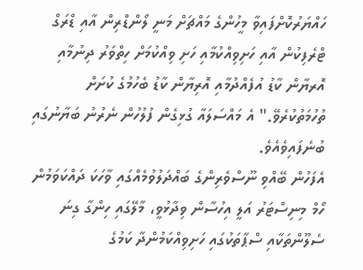ހައްޔަރުކޮށްފައިވާ މީހުންގެ މައްޗަށް މަނީ ލޯންޑްރިން އާއި ޑްރަގް ޓްރެފިކުން އާއި ހަށިވިއްކުމާއި ހަށި ވިއްކުމަށް ހިތްވަރު ދިނުމާއި އޮރޔާން ކާޑު އުފެއްދުމާއި އޮރިޔާން ކާޑު ބެހުމުގެ ކުށަށް ތުހުމަތުކުރެވޭ." އެ މައްސަލައާ ގުޅިގެން ފުލުހުން ނެރުނު ބަޔާނުގައި ބުނެފައިވެއެވެ.
އެފަހުން ބޭއްވި ނޫސްވެރިންގެ ބައްދަލުވުމެއްގައި ވާހަކަ ދައްކަވަމުން ހޯމް މިނިސްޓަރު އަލީ އިހުސާން ވިދާޅުވީ، މާލޭގައި ހިންގާ ގިނަ ސެލޫންތަކާއި ސްޕާތަކުގައި ހަށިވިއްކަމުންދާ ކަމުގެ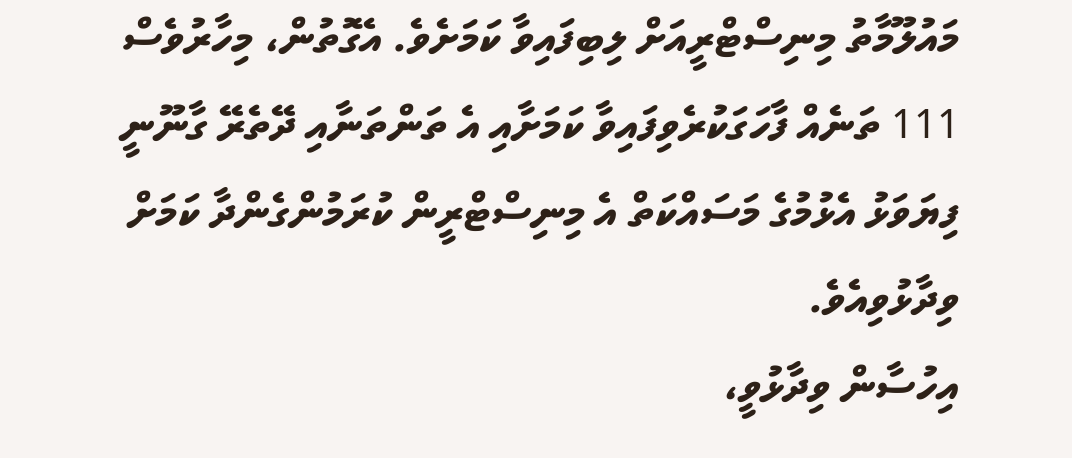މައުލޫމާތު މިނިސްޓްރީއަށް ލިބިފައިވާ ކަމަށެވެ. އެގޮތުން، މިހާރުވެސް 111 ތަނެއް ފާހަގަކުރެވިފައިވާ ކަމަށާއި އެ ތަންތަނާއި ދޭތެރޭ ގާނޫނީ ފިޔަވަޅު އެޅުމުގެ މަސައްކަތް އެ މިނިސްޓްރީން ކުރަމުންގެންދާ ކަމަށް ވިދާޅުވިއެވެ.
އިހުސާން ވިދާޅުވީ،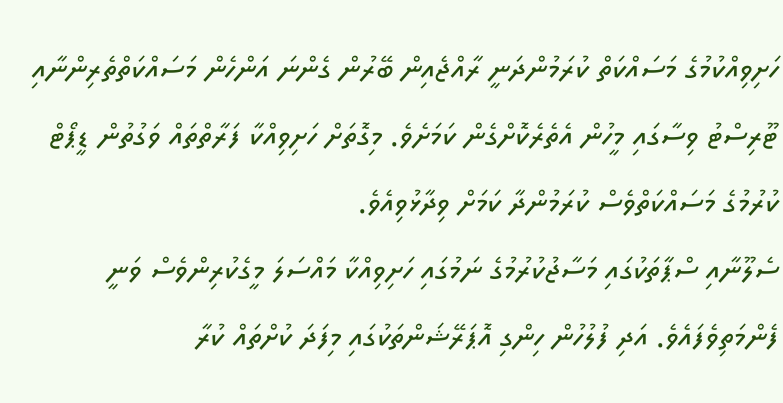ހަށިވިއްކުމުގެ މަސައްކަތް ކުރަމުންދަނީ ރާއްޖެއިން ބޭރުން ގެންނަ އަންހެން މަސައްކަތްތެރިންނާއި ޓޫރިސްޓު ވިސާގައި މީހުން އެތެރެކޮށްގެން ކަމަށެވެ. މިގޮތަށް ހަށިވިއްކާ ފަރާތްތައް ވަގުތުން ޑީޕޯޓް ކުރުމުގެ މަސައްކަތްވެސް ކުރަމުންދާ ކަމަށް ވިދާޅުވިއެވެ.
ސެލޫނާއި ސްޕާތަކުގައި މަސާޖުކުރުމުގެ ނަމުގައި ހަށިވިއްކާ މައްސަލަ މީގެކުރިންވެސް ވަނީ ފެންމަތިވެފައެވެ. އަދި ފުލުހުން ހިންގި އޮޕަރޭޝަންތަކުގައި މިފަދަ ކުށްތައް ކުރާ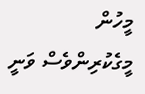މީހުން މީގެކުރިންވެސް ވަނީ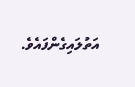އަތުލައިގެންފައެވެ.